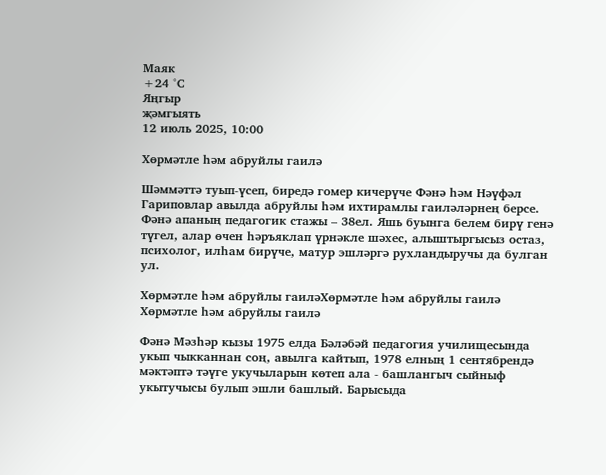Маяк
+24 °С
Яңгыр
җәмгыять
12 июль 2025, 10:00

Хөрмәтле һәм абруйлы гаилә

Шәммәттә туып-үсеп, биредә гомер кичерүче Фәнә һәм Нәүфәл Гариповлар авылда абруйлы һәм ихтирамлы гаиләләрнең берсе. Фәнә апаның педагогик стажы – 38ел. Яшь буынга белем бирү генә түгел, алар өчен һәръяклап үрнәкле шәхес, алыштыргысыз остаз, психолог, илһам бирүче, матур эшләргә рухландыручы да булган ул.

Хөрмәтле һәм абруйлы гаиләХөрмәтле һәм абруйлы гаилә
Хөрмәтле һәм абруйлы гаилә

Фәнә Мәзһәр кызы 1975 елда Бәләбәй педагогия училищесында укып чыкканнан соң, авылга кайтып, 1978 елның 1 сентябрендә мәктәптә тәүге укучыларын көтеп ала - башлангыч сыйныф укытучысы булып эшли башлый. Барысыда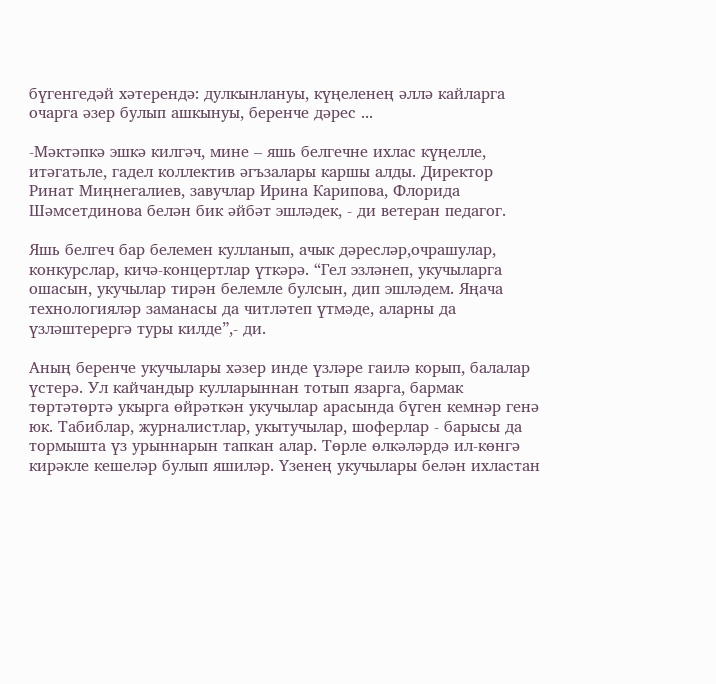бүгенгедәй хәтерендә: дулкынлануы, күңеленең әллә кайларга очарга әзер булып ашкынуы, беренче дәрес ...

-Мәктәпкә эшкә килгәч, мине – яшь белгечне ихлас күңелле, итәгатьле, гадел коллектив әгъзалары каршы алды. Директор Ринат Миңнегалиев, завучлар Ирина Карипова, Флорида Шәмсетдинова белән бик әйбәт эшләдек, - ди ветеран педагог.

Яшь белгеч бар белемен кулланып, ачык дәресләр,очрашулар, конкурслар, кичә-концертлар үткәрә. “Гел эзләнеп, укучыларга ошасын, укучылар тирән белемле булсын, дип эшләдем. Яңача технологияләр заманасы да читләтеп үтмәде, аларны да үзләштерергә туры килде”,- ди.

Аның беренче укучылары хәзер инде үзләре гаилә корып, балалар үстерә. Ул кайчандыр кулларыннан тотып язарга, бармак төртәтөртә укырга өйрәткән укучылар арасында бүген кемнәр генә юк. Табиблар, журналистлар, укытучылар, шоферлар - барысы да тормышта үз урыннарын тапкан алар. Төрле өлкәләрдә ил-көнгә кирәкле кешеләр булып яшиләр. Үзенең укучылары белән ихластан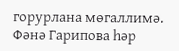горурлана мөгаллимә. Фәнә Гарипова һәр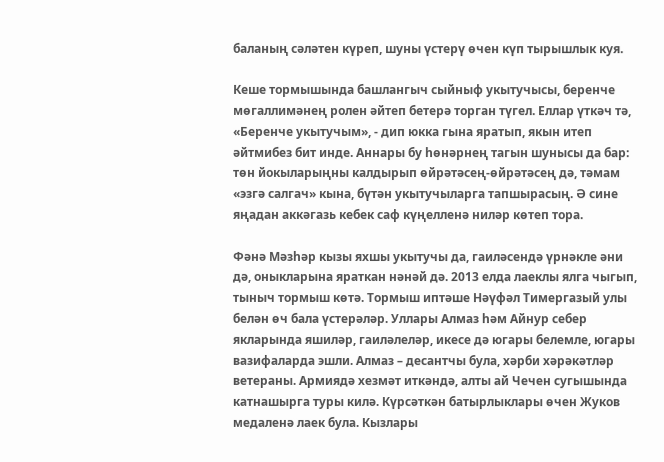баланың сәләтен күреп, шуны үстерү өчен күп тырышлык куя.

Кеше тормышында башлангыч сыйныф укытучысы, беренче мөгаллимәнең ролен әйтеп бетерә торган түгел. Еллар үткәч тә, «Беренче укытучым», - дип юкка гына яратып, якын итеп әйтмибез бит инде. Аннары бу һөнәрнең тагын шунысы да бар: төн йокыларыңны калдырып өйрәтәсең-өйрәтәсең дә, тәмам «эзгә салгач» кына, бүтән укытучыларга тапшырасың. Ә сине яңадан аккәгазь кебек саф күңелленә ниләр көтеп тора.

Фәнә Мәзһәр кызы яхшы укытучы да, гаиләсендә үрнәкле әни дә, оныкларына яраткан нәнәй дә. 2013 елда лаеклы ялга чыгып, тыныч тормыш көтә. Тормыш иптәше Нәүфәл Тимергазый улы белән өч бала үстерәләр. Уллары Алмаз һәм Айнур себер якларында яшиләр, гаиләлеләр, икесе дә югары белемле, югары вазифаларда эшли. Алмаз – десантчы була, хәрби хәрәкәтләр ветераны. Армиядә хезмәт иткәндә, алты ай Чечен сугышында катнашырга туры килә. Күрсәткән батырлыклары өчен Жуков медаленә лаек була. Кызлары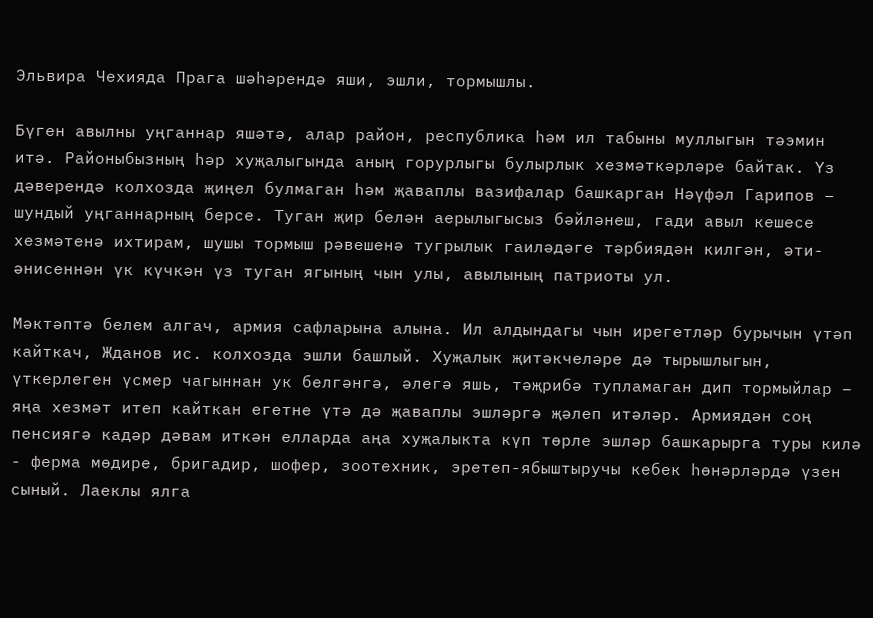Эльвира Чехияда Прага шәһәрендә яши, эшли, тормышлы.

Бүген авылны уңганнар яшәтә, алар район, республика һәм ил табыны муллыгын тәэмин итә. Районыбызның һәр хуҗалыгында аның горурлыгы булырлык хезмәткәрләре байтак. Үз дәверендә колхозда җиңел булмаган һәм җаваплы вазифалар башкарган Нәүфәл Гарипов – шундый уңганнарның берсе. Туган җир белән аерылыгысыз бәйләнеш, гади авыл кешесе хезмәтенә ихтирам, шушы тормыш рәвешенә тугрылык гаиләдәге тәрбиядән килгән, әти-әнисеннән үк күчкән үз туган ягының чын улы, авылының патриоты ул.

Мәктәптә белем алгач, армия сафларына алына. Ил алдындагы чын ирегетләр бурычын үтәп кайткач, Жданов ис. колхозда эшли башлый. Хуҗалык җитәкчеләре дә тырышлыгын, үткерлеген үсмер чагыннан ук белгәнгә, әлегә яшь, тәҗрибә тупламаган дип тормыйлар – яңа хезмәт итеп кайткан егетне үтә дә җаваплы эшләргә җәлеп итәләр. Армиядән соң пенсиягә кадәр дәвам иткән елларда аңа хуҗалыкта күп төрле эшләр башкарырга туры килә - ферма мөдире, бригадир, шофер, зоотехник, эретеп-ябыштыручы кебек һөнәрләрдә үзен сыный. Лаеклы ялга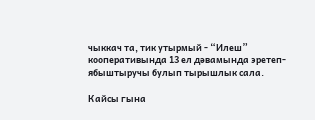чыккач та, тик утырмый - “Илеш” кооперативында 13 ел дәвамында эретеп-ябыштыручы булып тырышлык сала.

Кайсы гына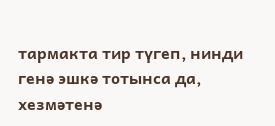тармакта тир түгеп, нинди генә эшкә тотынса да, хезмәтенә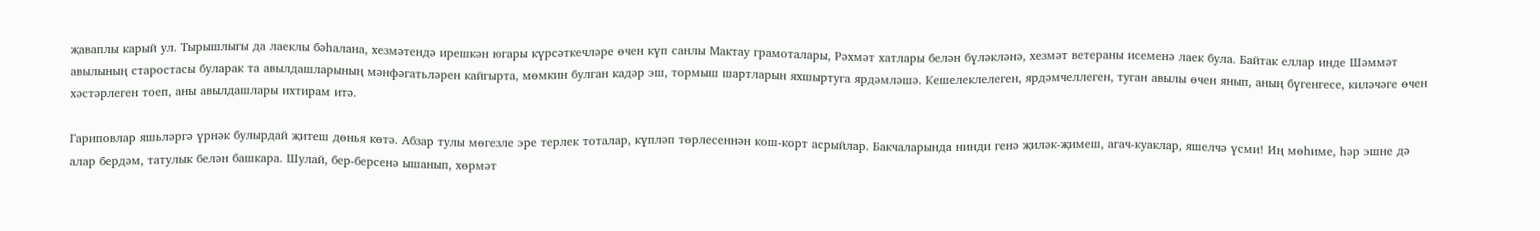җаваплы карый ул. Тырышлыгы да лаеклы бәһалана, хезмәтендә ирешкән югары күрсәткечләре өчен күп санлы Мактау грамоталары, Рәхмәт хатлары белән бүләкләнә, хезмәт ветераны исеменә лаек була. Байтак еллар инде Шәммәт авылының старостасы буларак та авылдашларының мәнфәгатьләрен кайгырта, мөмкин булган кадәр эш, тормыш шартларын яхшыртуга ярдәмләшә. Кешелеклелеген, ярдәмчеллеген, туган авылы өчен янып, аның бүгенгесе, киләчәге өчен хәстәрлеген тоеп, аны авылдашлары ихтирам итә.

Гариповлар яшьләргә үрнәк булырдай җитеш дөнья көтә. Абзар тулы мөгезле эре терлек тоталар, күпләп төрлесеннән кош-корт асрыйлар. Бакчаларында нинди генә җиләк-җимеш, агач-куаклар, яшелчә үсми! Иң мөһиме, һәр эшне дә алар бердәм, татулык белән башкара. Шулай, бер-берсенә ышанып, хөрмәт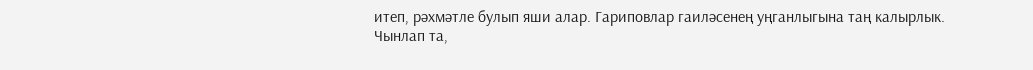итеп, рәхмәтле булып яши алар. Гариповлар гаиләсенең уңганлыгына таң калырлык. Чынлап та,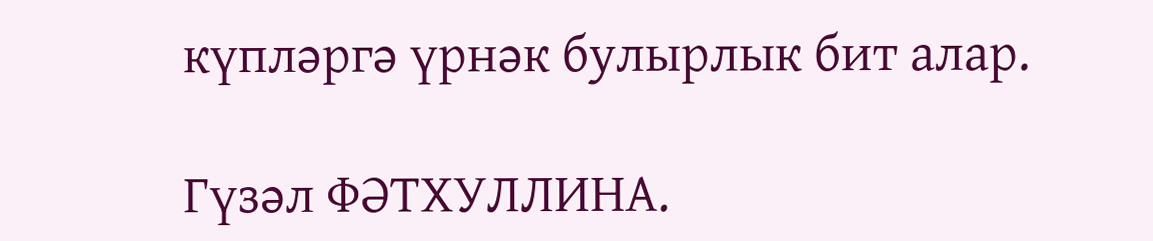күпләргә үрнәк булырлык бит алар.

Гүзәл ФӘТХУЛЛИНА.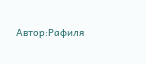Автор:Рафиля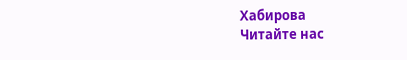Хабирова
Читайте нас